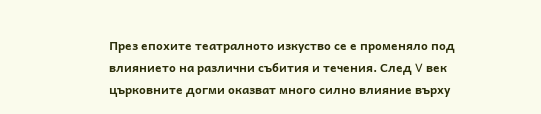През епохите театралното изкуство се е променяло под влиянието на различни събития и течения. След V век църковните догми оказват много силно влияние върху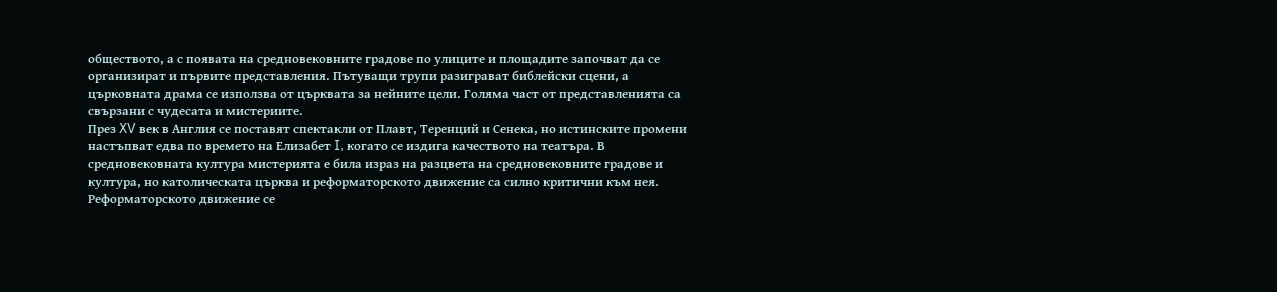обществото, а с появата на средновековните градове по улиците и площадите започват да се организират и първите представления. Пътуващи трупи разиграват библейски сцени, а църковната драма се използва от църквата за нейните цели. Голяма част от представленията са свързани с чудесата и мистериите.
През XV век в Англия се поставят спектакли от Плавт, Теренций и Сенека, но истинските промени настъпват едва по времето на Елизабет I, когато се издига качеството на театъра. В средновековната култура мистерията е била израз на разцвета на средновековните градове и култура, но католическата църква и реформаторското движение са силно критични към нея. Реформаторското движение се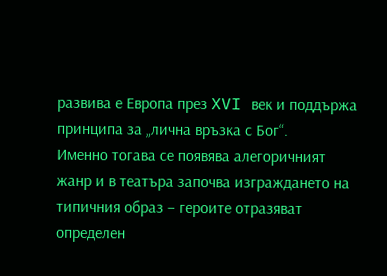развива е Европа през XVI век и поддържа принципа за „лична връзка с Бог“.
Именно тогава се появява алегоричният жанр и в театъра започва изграждането на типичния образ – героите отразяват определен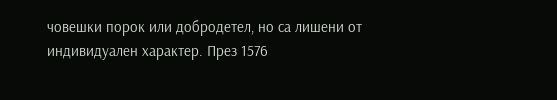човешки порок или добродетел, но са лишени от индивидуален характер. През 1576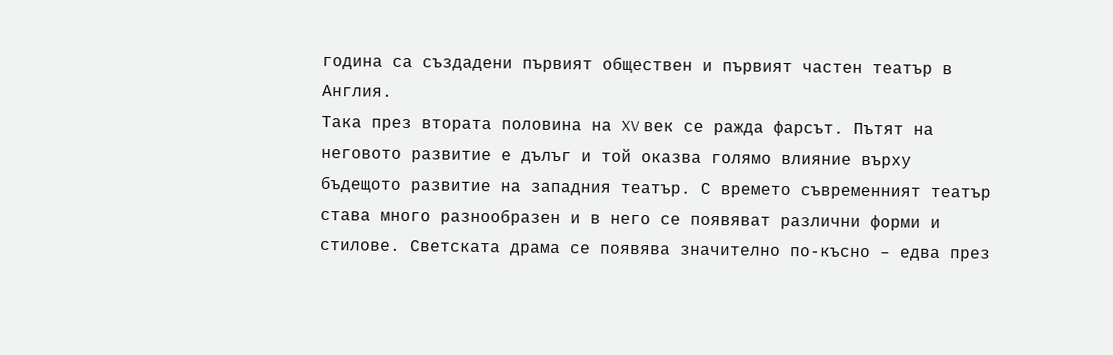година са създадени първият обществен и първият частен театър в Англия.
Така през втората половина на XV век се ражда фарсът. Пътят на неговото развитие е дълъг и той оказва голямо влияние върху бъдещото развитие на западния театър. С времето съвременният театър става много разнообразен и в него се появяват различни форми и стилове. Светската драма се появява значително по-късно – едва през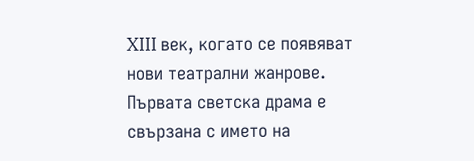XIII век, когато се появяват нови театрални жанрове. Първата светска драма е свързана с името на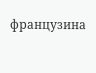французина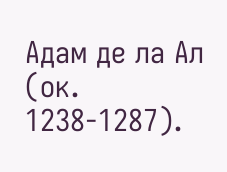Адам де ла Ал (ок. 1238-1287).